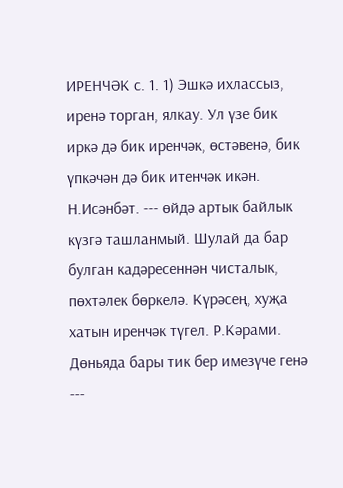ИРЕНЧӘК с. 1. 1) Эшкә ихлассыз, иренә торган, ялкау. Ул үзе бик иркә дә бик иренчәк, өстәвенә, бик үпкәчән дә бик итенчәк икән. Н.Исәнбәт. --- өйдә артык байлык күзгә ташланмый. Шулай да бар булган кадәресеннән чисталык, пөхтәлек бөркелә. Күрәсең, хуҗа хатын иренчәк түгел. Р.Кәрами. Дөньяда бары тик бер имезүче генә ---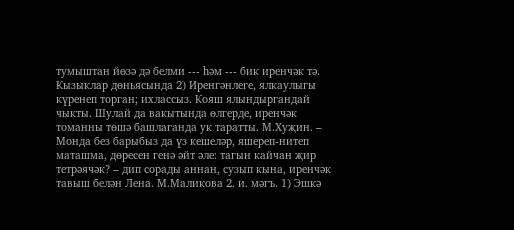тумыштан йөзә дә белми --- һәм --- бик иренчәк тә. Кызыклар дөньясында 2) Иренгәнлеге, ялкаулыгы күренеп торган; ихлассыз. Кояш ялындыргандай чыкты. Шулай да вакытында өлгерде, иренчәк томанны төшә башлаганда ук таратты. М.Хуҗин. – Монда без барыбыз да үз кешеләр, яшереп-нитеп маташма, дөресен генә әйт әле: тагын кайчан җир тетрәячәк? – дип сорады аннан, сузып кына, иренчәк тавыш белән Лена. М.Маликова 2. и. мәгъ. 1) Эшкә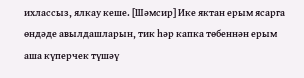ихлассыз, ялкау кеше. [Шәмсир] Ике яктан ерым ясарга өндәде авылдашларын, тик һәр капка төбеннән ерым аша күперчек түшәү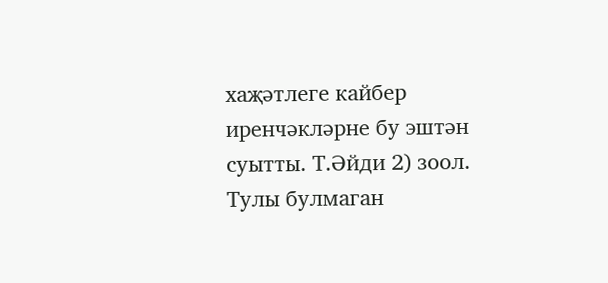хаҗәтлеге кайбер иренчәкләрне бу эштән суытты. Т.Әйди 2) зоол. Тулы булмаган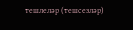тешлеләр (тешсезләр)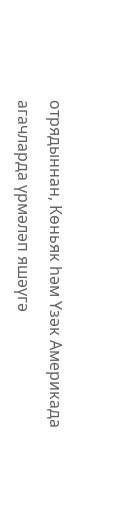отрядыннан, Көньяк һәм Үзәк Америкада агачларда үрмәләп яшәүгә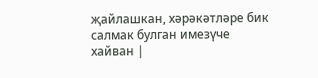җайлашкан, хәрәкәтләре бик салмак булган имезүче хайван |